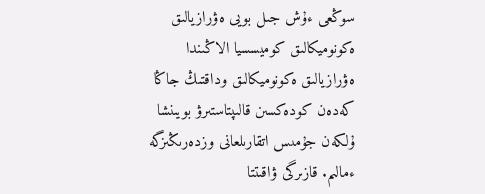سوڭعى ءۇش جىل بويى ەۋرازيالىق ەكونوميكالىق كوميسسيا الاڭىندا ەۋرازيالىق ەكونوميكالىق وداقتىڭ جاڭا كەدەن كودەكسىن قالىپتاستىرۋ بويىنشا ۇلكەن جۇمىس اتقارىلعانى وزدەرىڭىزگە ءمالىم. قازىرگى ۋاقىتتا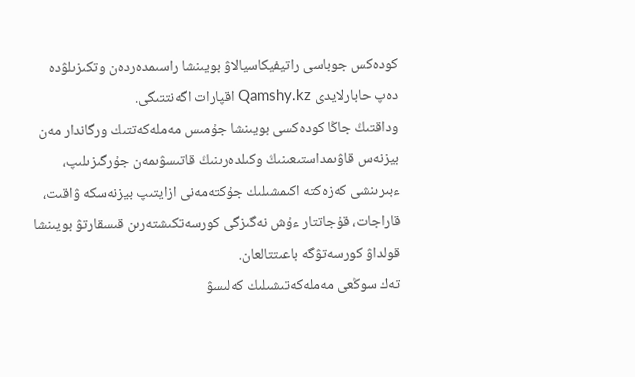كودەكس جوباسى راتيفيكاسيالاۋ بويىنشا راسىمدەردەن وتكىزىلۋدە دەپ حابارلايدى Qamshy.kz اقپارات اگەنتتىگى.
وداقتىڭ جاڭا كودەكسى بويىنشا جۇمىس مەملەكەتتىك ورگاندار مەن بيزنەس قاۋىمداستىعىنىڭ وكىلدەرىنىڭ قاتىسۋىمەن جۇرگىزىلىپ، ءبىرىنشى كەزەكتە اكىمشىلىك جۇكتەمەنى ازايتىپ بيزنەسكە ۋاقىت، قاراجات، قۇجاتتار ءۇش نەگىزگى كورسەتكىشتەرىن قىسقارتۋ بويىنشا قولداۋ كورسەتۋگە باعىتتالعان.
تەك سوڭعى مەملەكەتىشىلىك كەلىسۋ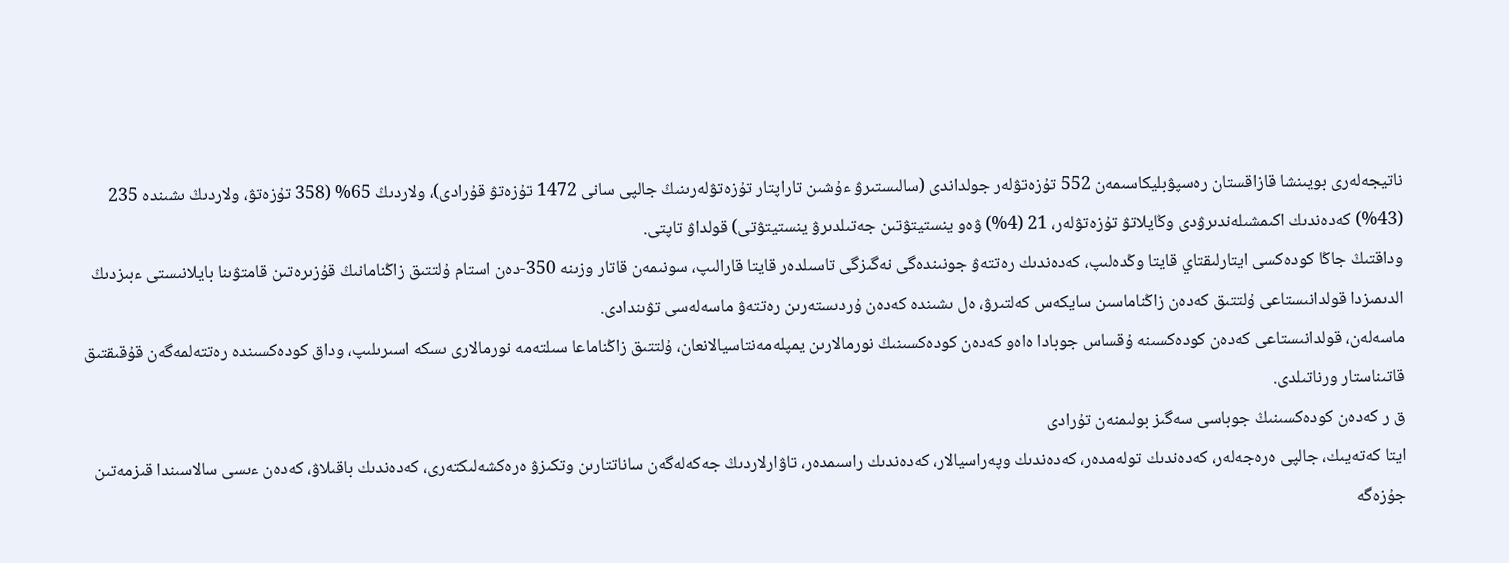ناتيجەلەرى بويىنشا قازاقستان رەسپۋبليكاسىمەن 552 تۇزەتۋلەر جولداندى (سالىستىرۋ ءۇشىن تاراپتار تۇزەتۋلەرىنىڭ جالپى سانى 1472 تۇزەتۋ قۇرادى)، ولاردىڭ 65% (358 تۇزەتۋ، ولاردىڭ ىشىندە 235 (43%) كەدەندىك اكىمشىلەندىرۋدى وڭايلاتۋ تۇزەتۋلەر، 21 (4%) ۋەو ينستيتۋتىن جەتىلدىرۋ ينستيتۋتى) قولداۋ تاپتى.
وداقتىڭ جاڭا كودەكسى ايتارلىقتاي قايتا وڭدەلىپ، كەدەندىك رەتتەۋ جونىندەگى نەگىزگى تاسىلدەر قايتا قارالىپ، سونىمەن قاتار وزىنە 350-دەن استام ۇلتتىق زاڭنامانىڭ قۇزىرەتىن قامتۋىنا بايلانىستى ءبىزدىڭ الدىمىزدا قولدانىستاعى ۇلتتىق كەدەن زاڭناماسىن سايكەس كەلتىرۋ، ەل ىشىندە كەدەن ۇردىستەرىن رەتتەۋ ماسەلەسى تۋىندادى.
ماسەلەن، قولدانىستاعى كەدەن كودەكسىنە ۇقساس جوبادا ەاەو كەدەن كودەكسىنىڭ نورمالارىن يمپلەمەنتاسيالانعان، ۇلتتىق زاڭناماعا سىلتەمە نورمالارى ىسكە اسىرىلىپ، وداق كودەكسىندە رەتتەلمەگەن قۇقىقتىق قاتىناستار ورناتىلدى.
ق ر كەدەن كودەكسىنىڭ جوباسى سەگىز بولىمنەن تۇرادى
ايتا كەتەيىك، جالپى ەرەجەلەر، كەدەندىك تولەمدەر، كەدەندىك وپەراسيالار، كەدەندىك راسىمدەر، تاۋارلاردىڭ جەكەلەگەن ساناتتارىن وتكىزۋ ەرەكشەلىكتەرى، كەدەندىك باقىلاۋ، كەدەن ءىسى سالاسىندا قىزمەتىن جۇزەگە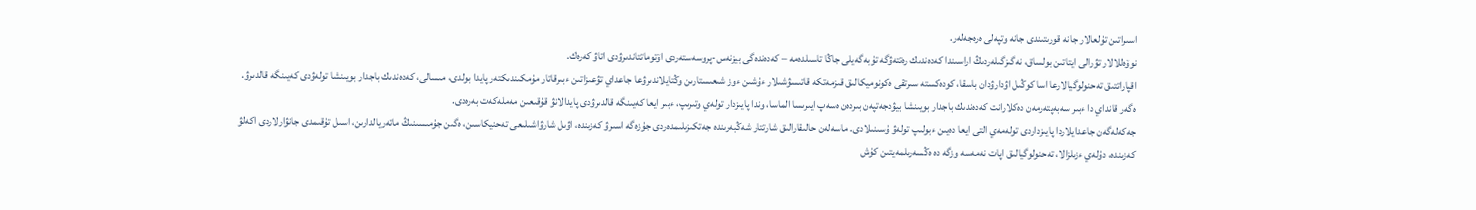اسىراتىن تۇلعالار جانە قورىتىندى جانە وتپەلى ەرەجەلەر.
نوۆەللالار تۋرالى ايتاتىن بولساق، نەگىزگىلەردىڭ اراسىندا كەدەندىك رەتتەۋگە تۇبەگەيلى جاڭا تاسىلدەمە – كەدەندەگى بيزنەس-پروسەستەردى اۆتوماتتاندىرۋدى اتاۋ كەرەك.
اقپاراتتىق تەحنولوگيالارعا اسا كوڭىل اۋدارۋدان باسقا، كودەكستە سىرتقى ەكونوميكالىق قىزمەتكە قاتىسۋشىلار ءۇشىن ءوز شىعىستارىن وڭتايلاندىرۋعا جاعداي تۋعىزاتىن ءبىرقاتار مۇمكىندىكتەر پايدا بولدى، مىسالى، كەدەندىك باجدار بويىنشا تولەۋدى كەيىنگە قالدىرۋ.
ەگەر قانداي دا ءبىر سەبەپتەرمەن دەكلارانت كەدەندىك باجدار بويىنشا بيۋدجەتپەن بىردەن ەسەپ ايىرىسا الماسا، وندا پايىزدار تولەي وتىرىپ، ءبىر ايعا كەيىنگە قالدىرۋدى پايدالانۋ قۇقىعىن مەملەكەت بەرەدى.
جەكەلەگەن جاعدايلاردا پايىزداردى تولەمەي التى ايعا دەيىن ءبولىپ تولەۋ ۇسىنىلادى. ماسەلەن حالىقارالىق شارتتار شەڭبەرىندە جەتكىزىلىمدەردى جۇزەگە اسىرۋ كەزىندە، اۋىل شارۋاشىلىعى تەحنيكاسىن، ەگىن جۇمىسىنىڭ ماتەريالدارىن، اسىل تۇقىمدى جانۋارلاردى اكەلۋ كەزىندە، دۇلەي ءزىلزالا، تەحنولوگيالىق اپات نەمەسە وزگە دە ەڭسەرىلمەيتىن كۇش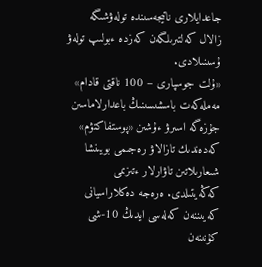جاعدايلارى ناتيجەسىندە تولەۋشىگە زالال كەلتىرىلگەن كەزدە ءبولىپ تولەۋ ۇسىنىلادى.
«ۇلت جوسپارى – 100 ناقتى قادام» مەملەكەت باسشىسىنىڭ باعدارلاماسىن جۇزەگە اسىرۋ ءۇشىن «پوستفاكتۋم» كەدەندىك تازالاۋ رەجىمى بويىنشا شىعارىلاتىن تاۋارلار ءتىزىمى كەڭەيتىلدى. ەرەجە دەكلاراسيانى كەيىننەن كەلەسى ايدىڭ 10-شى كۇنىنەن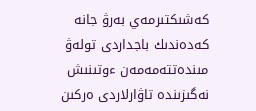كەشىكتىرمەي بەرۋ جانە كەدەندىك باجداردى تولەۋ مىندەتتەمەمەن ءوتىنىش نەگىزىندە تاۋارلاردى ەركىن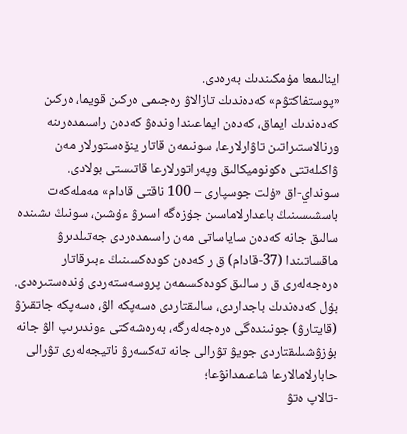اينالىمعا مۇمكىندىك بەرەدى.
«پوستفاكتۋم» كەدەندىك تازالاۋ رەجىمى ەركىن قويما، ەركىن كەدەندىك ايماق، كەدەن ايماعىندا وندەۋ كەدەن راسىمدەرىنە ورنالاستىراتىن تاۋارلارعا، سونىمەن قاتار ينۆەستورلار مەن ۋاكىلەتتى ەكونوميكالىق وپەراتورلارعا قاتىستى بولادى.
سونداي-اق «ۇلت جوسپارى – 100 ناقتى قادام» مەملەكەت باسشىسىنىڭ باعدارلاماسىن جۇزەگە اسىرۋ ءۇشىن، سونىڭ ىشىندە سالىق جانە كەدەن ساياساتى مەن راسىمدەردى جەتىلدىرۋ ماقساتىندا (37-قادام) ق ر كەدەن كودەكسىنىڭ ءبىرقاتار ەرەجەلەرى ق ر سالىق كودەكسىمەن پروسەستەردى ۇندەستىرەدى.
بۇل كەدەندىك باجداردى، سالىقتاردى ەسەپكە الۋ، ەسەپكە جاتقىزۋ (قايتارۋ) جونىندەگى ەرەجەلەرگە، بەرەشەكتى ءوندىرىپ الۋ جانە بۇزۋشىلىقتاردى جويۋ تۋرالى جانە تەكسەرۋ ناتيجەلەرى تۋرالى حابارلامالارعا شاعىمدانۋعا؛
-تالاپ ەتۋ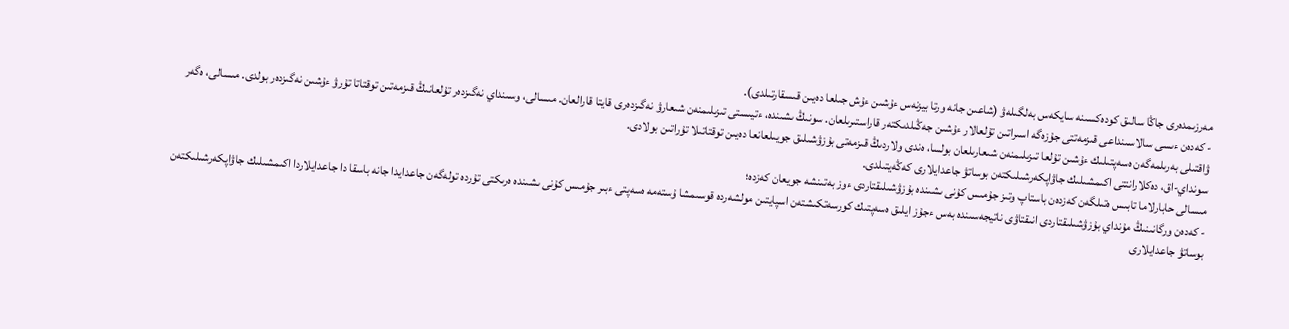مەرزىمدەرى جاڭا سالىق كودەكسىنە سايكەس بەلگىلەۋ (شاعىن جانە ورتا بيزنەس ءۇشىن ءۇش جىلعا دەيىن قىسقارتىلدى).
- كەدەن ءىسى سالاسىنداعى قىزمەتتى جۇزەگە اسىراتىن تۇلعالار ءۇشىن جەڭىلدىكتەر قاراستىرىلعان. سونىڭ ىشىندە، ءتيىستى تىزىلىمنەن شىعارۋ نەگىزدەرى قايتا قارالعان. مىسالى، وسىنداي نەگىزدەر تۇلعانىڭ قىزمەتىن توقتاتا تۇرۋ ءۇشىن نەگىزدەر بولدى. مىسالى، ەگەر ۋاقتىلى بەرىلمەگەن ەسەپتىلىك ءۇشىن تۇلعا تىزىلىمنەن شىعارىلعان بولسا، ەندى ولاردىڭ قىزمەتى بۇزۋشىلىق جويىلعانعا دەيىن توقتاتىلا تۇراتىن بولادى.
سونداي-اق، دەكلارانتتى اكىمشىلىك جاۋاپكەرشىلىكتەن بوساتۋ جاعدايلارى كەڭەيتىلدى.
مىسالى حابارلاما تابىس ەتىلگەن كەزدەن باستاپ وتىز جۇمىس كۇنى ىشىندە بۇزۋشىلىقتاردى ءوز بەتىنشە جويعان كەزدە؛
- كەدەن ورگانىنىڭ مۇنداي بۇزۋشىلىقتاردى انىقتاۋى ناتيجەسىندە بەس ءجۇز ايلىق ەسەپتىك كورسەتكىشتەن اسپايتىن مولشەردە قوسىمشا ۇستەمە ەسەپتى ءبىر جۇمىس كۇنى ىشىندە ەرىكتى تۇردە تولەگەن جاعدايدا جانە باسقا دا جاعدايلاردا اكىمشىلىك جاۋاپكەرشىلىكتەن بوساتۋ جاعدايلارى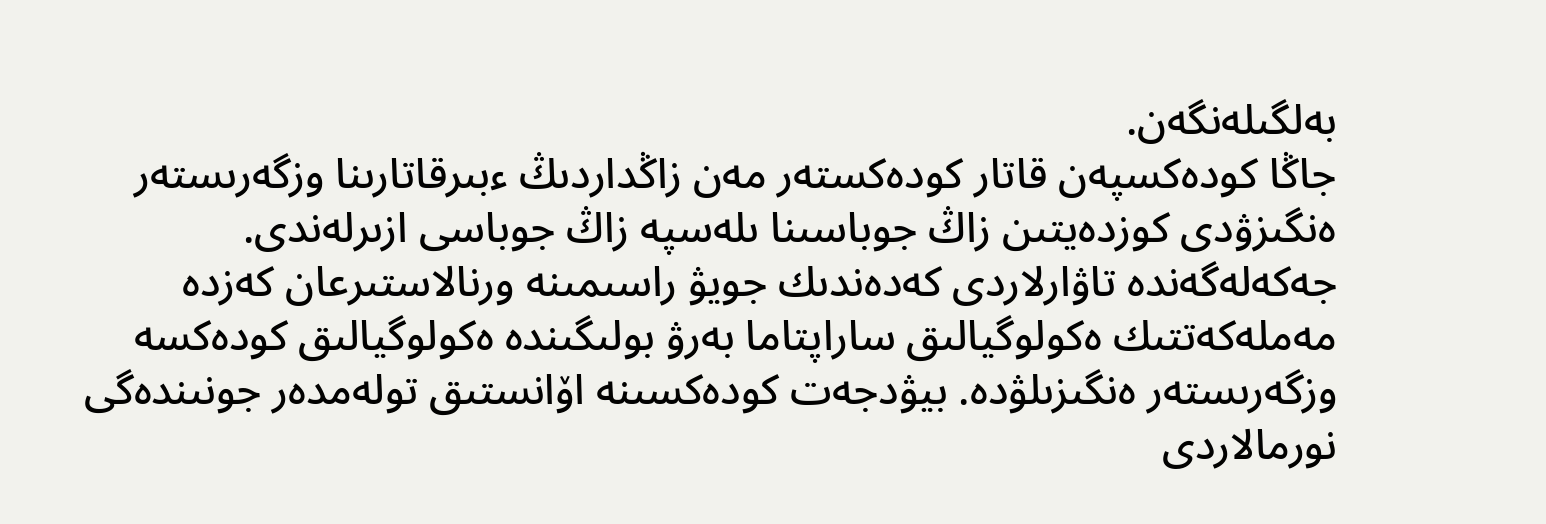بەلگىلەنگەن.
جاڭا كودەكسپەن قاتار كودەكستەر مەن زاڭداردىڭ ءبىرقاتارىنا وزگەرىستەر ەنگىزۋدى كوزدەيتىن زاڭ جوباسىنا ىلەسپە زاڭ جوباسى ازىرلەندى.
جەكەلەگەندە تاۋارلاردى كەدەندىك جويۋ راسىمىنە ورنالاستىرعان كەزدە مەملەكەتتىك ەكولوگيالىق ساراپتاما بەرۋ بولىگىندە ەكولوگيالىق كودەكسە وزگەرىستەر ەنگىزىلۋدە. بيۋدجەت كودەكسىنە اۆانستىق تولەمدەر جونىندەگى نورمالاردى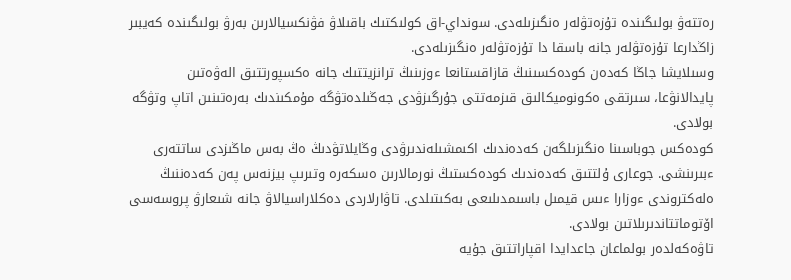رەتتەۋ بولىگىندە تۇزەتۋلەر ەنگىزىلەدى. سونداي-اق كولىكتىك باقىلاۋ فۋنكسيالارىن بەرۋ بولىگىندە كەيبىر زاڭدارعا تۇزەتۋلەر جانە باسقا دا تۇزەتۋلەر ەنگىزىلەدى.
وسىلايشا جاڭا كەدەن كودەكسىنىڭ قازاقستانعا ءوزىنىڭ ترانزيتتىك جانە ەكسپورتتىق الەۋەتىن پايدالانۋعا، سىرتقى ەكونوميكالىق قىزمەتتى جۇرگىزۋدى جەڭىلدەتۋگە مۇمكىندىك بەرەتىنىن اتاپ وتۋگە بولادى.
كودەكس جوباسىنا ەنگىزىلگەن كەدەندىك اكىمشىلەندىرۋدى وڭايلاتۋدىڭ ەڭ بەس ماڭىزدى ساتتەرى
ءبىرىنشى. جوعارى ۇلتتىق كەدەندىك كودەكستىڭ نورمالارىن ەسكەرە وتىرىپ بيزنەس پەن كەدەننىڭ ەلەكتروندى ءوزارا ءىس قيمىل باسىمدىلىعى بەكىتىلدى. تاۋارلاردى دەكلاراسيالاۋ جانە شىعارۋ پروسەسى اۆتوماتتاندىرىلاتىن بولادى.
تاۋەكەلدەر بولماعان جاعدايدا اقپاراتتىق جۇيە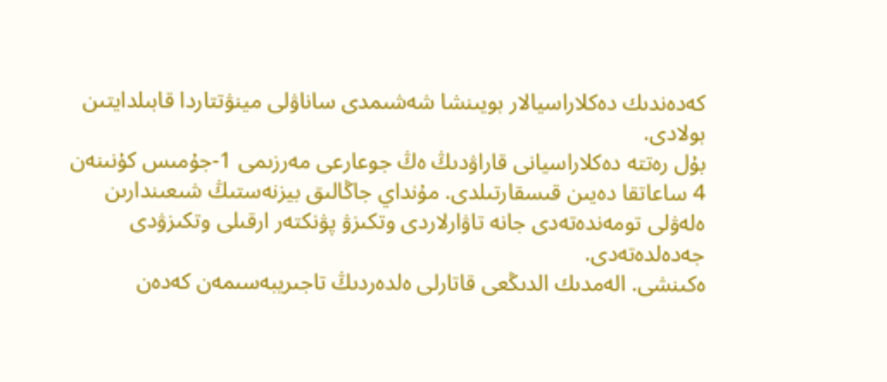كەدەندىك دەكلاراسيالار بويىنشا شەشىمدى ساناۋلى مينۋتتاردا قابىلدايتىن بولادى.
بۇل رەتتە دەكلاراسيانى قاراۋدىڭ ەڭ جوعارعى مەرزىمى 1-جۇمىس كۇنىنەن 4 ساعاتقا دەيىن قىسقارتىلدى. مۇنداي جاڭالىق بيزنەستىڭ شىعىندارىن ەلەۋلى تومەندەتەدى جانە تاۋارلاردى وتكىزۋ پۋنكتەر ارقىلى وتكىزۋدى جەدەلدەتەدى.
ەكىنشى. الەمدىك الدىڭعى قاتارلى ەلدەردىڭ تاجىريبەسىمەن كەدەن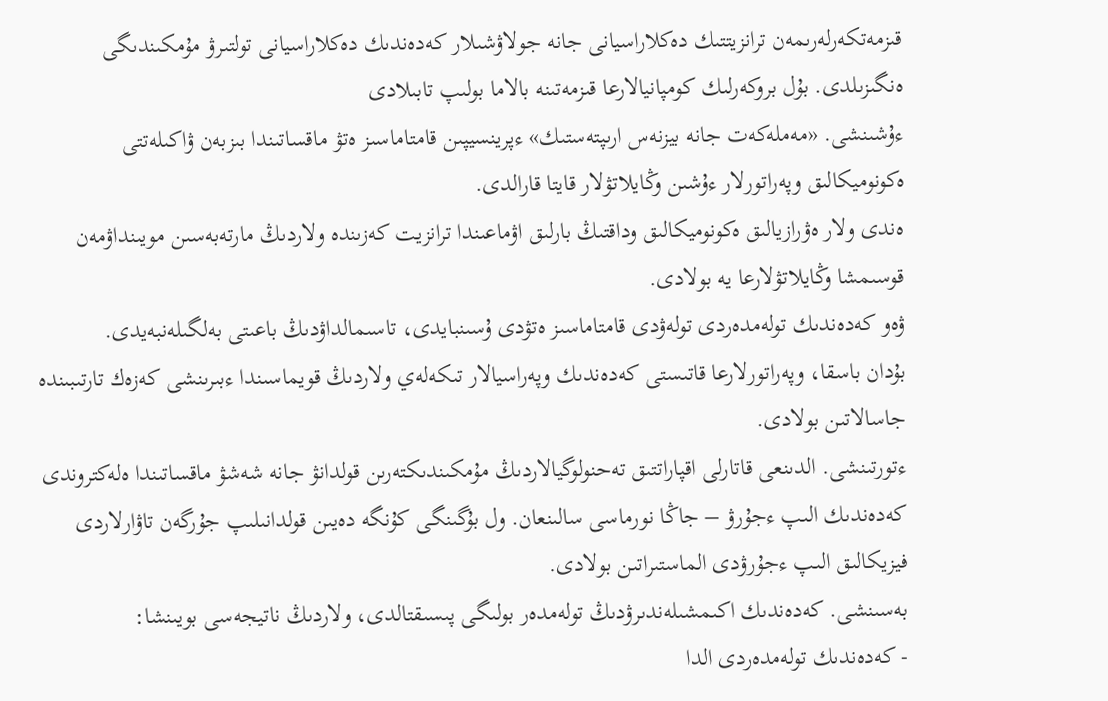قىزمەتكەرلەرىمەن ترانزيتتىك دەكلاراسيانى جانە جولاۋشىلار كەدەندىك دەكلاراسيانى تولتىرۋ مۇمكىندىگى ەنگىزىلدى. بۇل بروكەرلىك كومپانيالارعا قىزمەتىنە بالاما بولىپ تابىلادى
ءۇشىنشى. «مەملەكەت جانە بيزنەس ارىپتەستىك» ءپرينسيپىن قامتاماسىز ەتۋ ماقساتىندا بىزبەن ۋاكىلەتتى ەكونوميكالىق وپەراتورلار ءۇشىن وڭايلاتۋلار قايتا قارالدى.
ەندى ولار ەۋرازيالىق ەكونوميكالىق وداقتىڭ بارلىق اۋماعىندا ترانزيت كەزىندە ولاردىڭ مارتەبەسىن مويىنداۋمەن قوسىمشا وڭايلاتۋلارعا يە بولادى.
ۋەو كەدەندىك تولەمدەردى تولەۋدى قامتاماسىز ەتۋدى ۇسىنبايدى، تاسىمالداۋدىڭ باعىتى بەلگىلەنبەيدى.
بۇدان باسقا، وپەراتورلارعا قاتىستى كەدەندىك وپەراسيالار تىكەلەي ولاردىڭ قويماسىندا ءبىرىنشى كەزەك تارتىبىندە جاسالاتىن بولادى.
ءتورتىنشى. الدىنعى قاتارلى اقپاراتتىق تەحنولوگيالاردىڭ مۇمكىندىكتەرىن قولدانۋ جانە شەشۋ ماقساتىندا ەلەكتروندى كەدەندىك الىپ ءجۇرۋ – جاڭا نورماسى سالىنعان. ول بۇگىنگى كۇنگە دەيىن قولدانىلىپ جۇرگەن تاۋارلاردى فيزيكالىق الىپ ءجۇرۋدى الماستىراتىن بولادى.
بەسىنشى. كەدەندىك اكىمشىلەندىرۋدىڭ تولەمدەر بولىگى پىسىقتالدى، ولاردىڭ ناتيجەسى بويىنشا:
- كەدەندىك تولەمدەردى الدا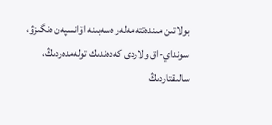بولاتىن مىندەتتەمەلەر ەسەبىنە اۆانسپەن ەنگىزۋ، سونداي-اق ولاردى كەدەندىك تولەمدەردىڭ، سالىقتاردىڭ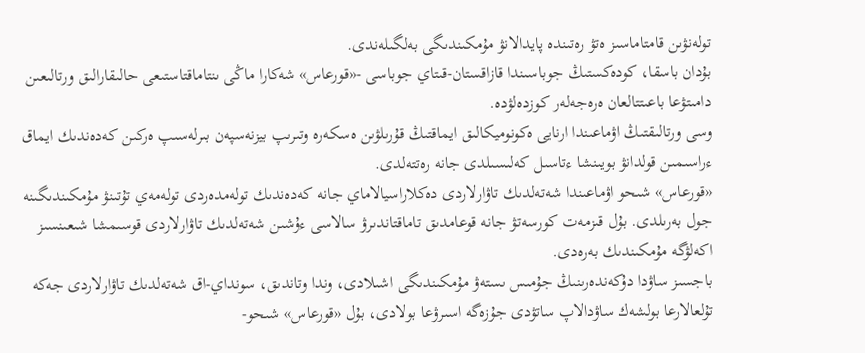تولەنۋىن قامتاماسىز ەتۋ رەتىندە پايدالانۋ مۇمكىندىگى بەلگىلەندى.
بۇدان باسقا، كودەكستىڭ جوباسىندا قازاقستان-قىتاي جوباسى -«قورعاس» شەكارا ماڭى ىنتاماقتاستىعى حالىقارالىق ورتالىعىن دامىتۋعا باعىتتالعان ەرەجەلەر كوزدەلۋدە.
وسى ورتالىقتىڭ اۋماعىندا ارنايى ەكونوميكالىق ايماقتىڭ قۇرىلۋىن ەسكەرە وتىرىپ بيزنەسپەن بىرلەسىپ ەركىن كەدەندىك ايماق ءراسىمىن قولدانۋ بويىنشا ءتاسىل كەلىسىلدى جانە رەتتەلدى.
«قورعاس» شىحو اۋماعىندا شەتەلدىك تاۋارلاردى دەكلاراسيالاماي جانە كەدەندىك تولەمدەردى تولەمەي تۇتىنۋ مۇمكىندىگىنە جول بەرىلدى. بۇل قىزمەت كورسەتۋ جانە قوعامدىق تاماقتاندىرۋ سالاسى ءۇشىن شەتەلدىك تاۋارلاردى قوسىمشا شىعىنسىز اكەلۋگە مۇمكىندىك بەرەدى.
باجسىز ساۋدا دۇكەندەرىنىڭ جۇمىس ىستەۋ مۇمكىندىگى اشىلادى، وندا وتاندىق، سونداي-اق شەتەلدىك تاۋارلاردى جەكە تۇلعالارعا بولشەك ساۋدالاپ ساتۋدى جۇزەگە اسىرۋعا بولادى، بۇل «قورعاس» شىحو-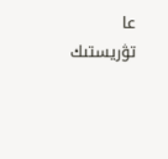عا تۋريستىك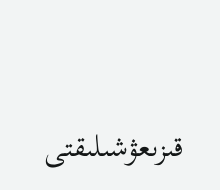قىزىعۋشىلىقتى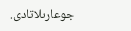جوعارىلاتادى.